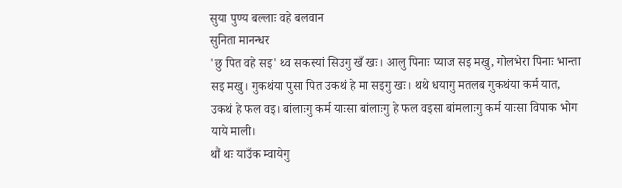सुया पुण्य बल्लाः वहे बलवान
सुनिता मानन्धर
'छु पित वहे सइ' थ्व सकस्यां सिउगु खँ खः। आलु पिनाः प्याज सइ मखु, गोलभेरा पिनाः भान्ता सइ मखु। गुकथंया पुसा पित उकथं हे मा सइगु खः। थथे धयागु मतलब गुकथंया कर्म यात, उकथं हे फल वइ। बांलाःगु कर्म याःसा बांलाःगु हे फल वइसा बांमलाःगु कर्म याःसा विपाक भोग याये माली।
थौं थः याउँक म्वायेगु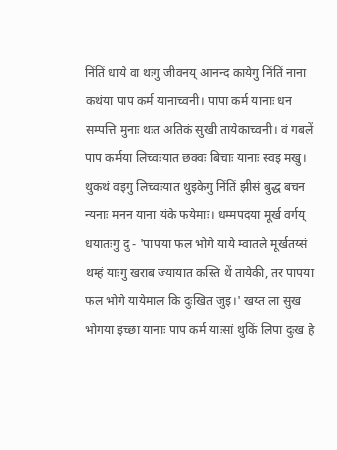निंतिं धाये वा थःगु जीवनय् आनन्द कायेगु निंतिं नाना कथंया पाप कर्म यानाच्वनी। पापा कर्म यानाः धन सम्पत्ति मुनाः थःत अतिकं सुखी तायेकाच्वनी। वं गबलें पाप कर्मया लिच्वःयात छक्वः बिचाः यानाः स्वइ मखु। थुकथं वइगु लिच्वःयात थुइकेगु निंतिं झीसं बुद्ध बचन न्यनाः मनन याना यंके फयेमाः। धम्मपदया मूर्ख वर्गय् धयातःगु दु - 'पापया फल भोगे याये म्वातले मूर्खतय्सं थम्हं याःगु खराब ज्यायात कस्ति थें तायेकी, तर पापया फल भोगे यायेमाल कि दुःखित जुइ।' खय्त ला सुख भोगया इच्छा यानाः पाप कर्म याःसां थुकिं लिपा दुःख हे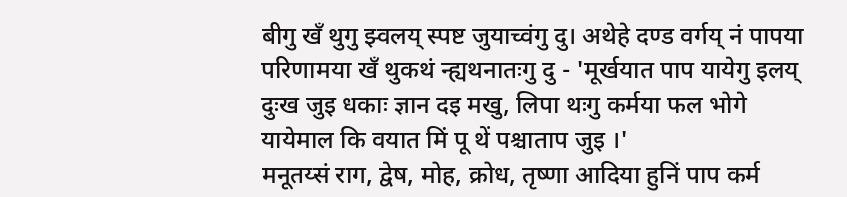बीगु खँ थुगु झ्वलय् स्पष्ट जुयाच्वंगु दु। अथेहे दण्ड वर्गय् नं पापया परिणामया खँ थुकथं न्ह्यथनातःगु दु - 'मूर्खयात पाप यायेगु इलय् दुःख जुइ धकाः ज्ञान दइ मखु, लिपा थःगु कर्मया फल भोगे यायेमाल कि वयात मिं पू थें पश्चाताप जुइ ।'
मनूतय्सं राग, द्वेष, मोह, क्रोध, तृष्णा आदिया हुनिं पाप कर्म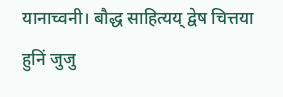यानाच्वनी। बौद्ध साहित्यय् द्वेष चित्तया हुनिं जुजु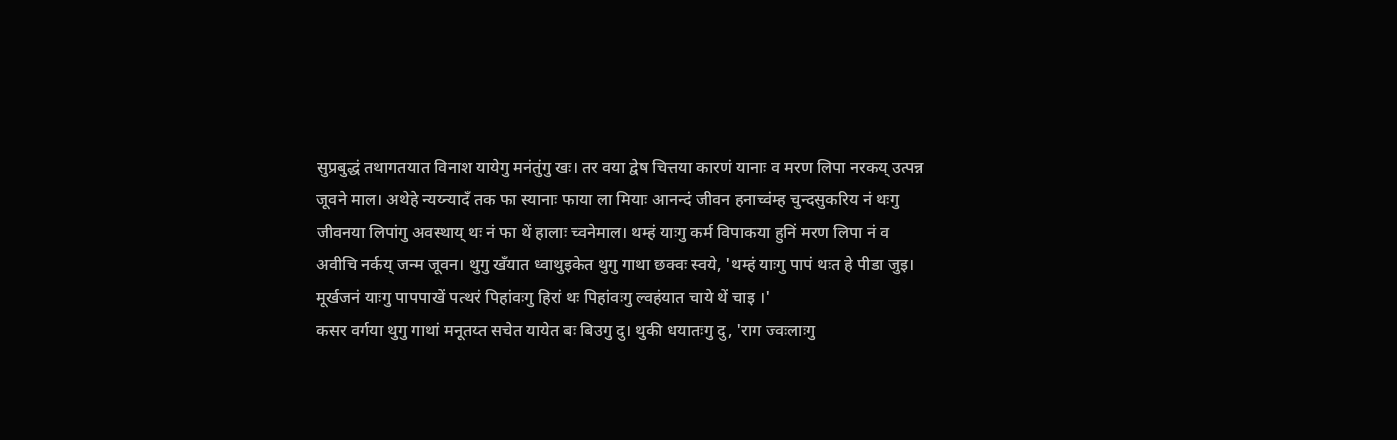सुप्रबुद्धं तथागतयात विनाश यायेगु मनंतुंगु खः। तर वया द्वेष चित्तया कारणं यानाः व मरण लिपा नरकय् उत्पन्न जूवने माल। अथेहे न्यय्न्यादँ तक फा स्यानाः फाया ला मियाः आनन्दं जीवन हनाच्वंम्ह चुन्दसुकरिय नं थःगु जीवनया लिपांगु अवस्थाय् थः नं फा थें हालाः च्वनेमाल। थम्हं याःगु कर्म विपाकया हुनिं मरण लिपा नं व अवीचि नर्कय् जन्म जूवन। थुगु खँयात ध्वाथुइकेत थुगु गाथा छक्वः स्वये, 'थम्हं याःगु पापं थःत हे पीडा जुइ। मूर्खजनं याःगु पापपाखें पत्थरं पिहांवःगु हिरां थः पिहांवःगु ल्वहंयात चाये थें चाइ ।'
कसर वर्गया थुगु गाथां मनूतय्त सचेत यायेत बः बिउगु दु। थुकी धयातःगु दु, 'राग ज्वःलाःगु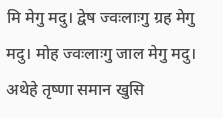मि मेगु मदु। द्वेष ज्वःलाःगु ग्रह मेगु मदु। मोह ज्वःलाःगु जाल मेगु मदु। अथेहे तृष्णा समान खुसि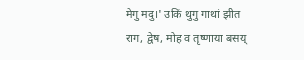मेगु मदु।' उकिं थुगु गाथां झीत राग, द्वेष, मोह व तृष्णाया बसय्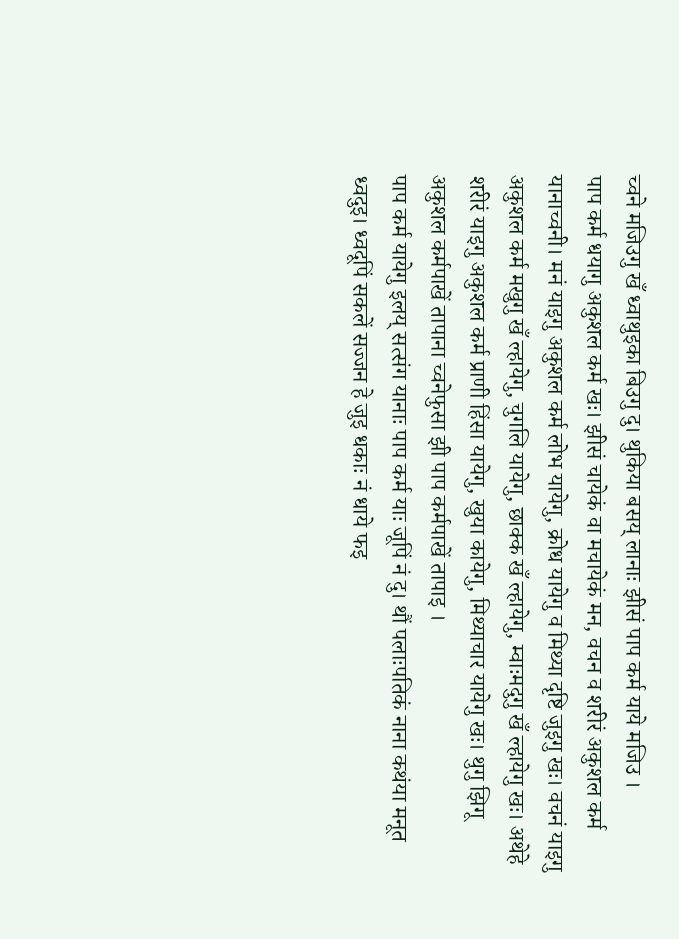च्वने मजिउगु खँ ध्वाथुइका बिउगु दु। थुकिया बसय् लानाः झीसं पाप कर्म याये मजिउ ।
पाप कर्म धयागु अकुशल कर्म खः। झीसं चायेकं वा मचायेकं मन, वचन व शरीरं अकुशल कर्म यानाच्वनी। मनं याइगु अकुशल कर्म लोभ यायेगु, क्रोध यायेगु व मिथ्या दृष्टि जुइगु खः। वचनं याइगु अकुशल कर्म मखुगु खँ ल्हायेगु, चुगलि यायेगु, छाक्क खँ ल्हायेगु, म्वाःमदुगु खँ ल्हायेगु खः। अथेहे शरीरं याइगु अकुशल कर्म प्राणी हिंसा यायेगु, खुया कायेगु, मिथ्याचार यायेगु खः। थुगु झिगू अकुशल कर्मपाखें तापाना च्वनेफुसा झी पाप कर्मपाखें तापाइ ।
पाप कर्म यायेगु इलय् सत्संग यानाः पाप कर्म याः जूपिं नं दु। थौं पलाःपतिकं नाना कथंया मनूत ध्वदुइ। ध्वदूपिं सकलें सज्जन हे जुइ धकाः नं धाये फइ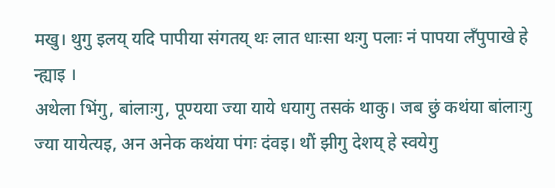मखु। थुगु इलय् यदि पापीया संगतय् थः लात धाःसा थःगु पलाः नं पापया लँपुपाखे हे न्ह्याइ ।
अथेला भिंगु, बांलाःगु, पूण्यया ज्या याये धयागु तसकं थाकु। जब छुं कथंया बांलाःगु ज्या यायेत्यइ, अन अनेक कथंया पंगः दंवइ। थौं झीगु देशय् हे स्वयेगु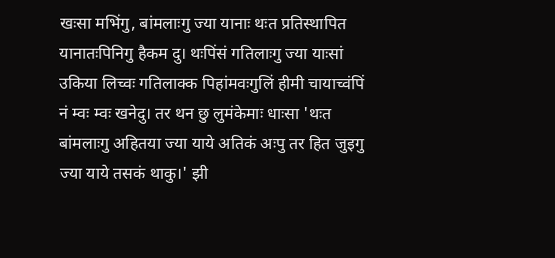खःसा मभिंगु, बांमलाःगु ज्या यानाः थःत प्रतिस्थापित यानातःपिनिगु हैकम दु। थःपिंसं गतिलाःगु ज्या याःसां उकिया लिच्वः गतिलाक्क पिहांमवःगुलिं हीमी चायाच्वंपिं नं म्वः म्वः खनेदु। तर थन छु लुमंकेमाः धाःसा 'थःत बांमलाःगु अहितया ज्या याये अतिकं अःपु तर हित जुइगु ज्या याये तसकं थाकु।' झी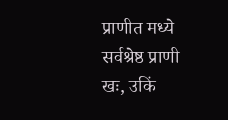प्राणीत मध्ये सर्वश्रेष्ठ प्राणी खः, उकिं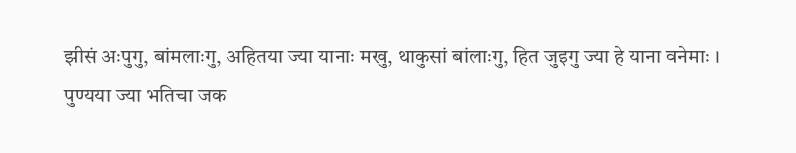झीसं अःपुगु, बांमलाःगु, अहितया ज्या यानाः मखु, थाकुसां बांलाःगु, हित जुइगु ज्या हे याना वनेमाः ।
पुण्यया ज्या भतिचा जक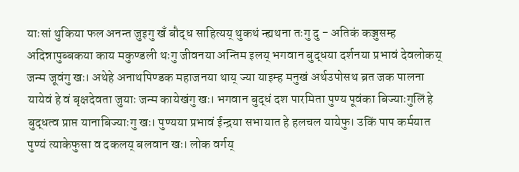याःसां थुकिया फल अनन्त जुइगु खँ बौद्ध साहित्यय् थुकथं न्ह्यथना तःगु दु - अतिकं कञ्जुसम्ह अदिन्नापुब्बकया काय मकुण्डली थःगु जीवनया अन्तिम इलय् भगवान बुद्धया दर्शनया प्रभावं देवलोकय् जन्म जूवंगु खः। अथेहे अनाथपिण्डक महाजनया थाय् ज्या याइम्ह मनुखं अर्थउपोसथ ब्रत जक पालना यायेवं हे वं बृक्षदेवता जुयाः जन्म कायेखंगु खः। भगवान बुद्धं दश पारमिता पुण्य पूवंका बिज्याःगुलिं हे बुद्धत्व प्राप्त यानाबिज्याःगु खः। पुण्यया प्रभावं ईन्द्रया सभायात हे हलचल यायेफु। उकिं पाप कर्मयात पुण्यं त्याकेफुसा व दकलय् बलवान खः। लोक वर्गय्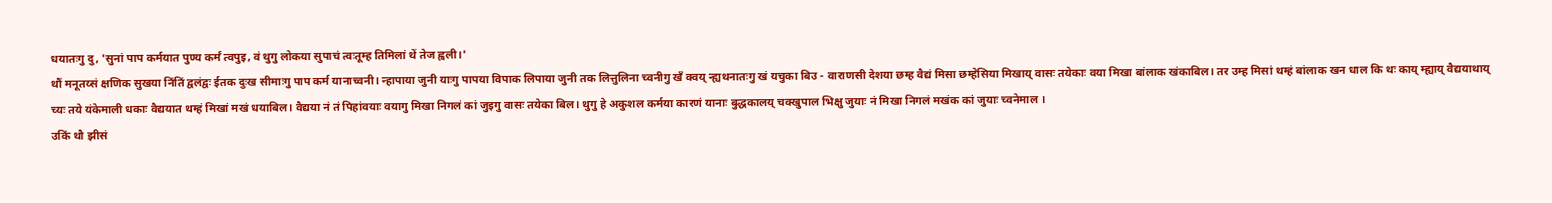धयातःगु दु, 'सुनां पाप कर्मयात पुण्य कर्मं त्वपुइ, वं थुगु लोकया सुपाचं त्वःतूम्ह तिमिलां थें तेज ह्वली।'
थौं मनूतय्सं क्षणिक सुखया निंतिं द्वलंद्वः ईतक दुःख सीमाःगु पाप कर्म यानाच्वनी। न्हापाया जुनी याःगु पापया विपाक लिपाया जुनी तक लित्तुलिना च्वनीगु खँ क्वय् न्ह्यथनातःगु खं यचुका बिउ - वाराणसी देशया छम्ह वैद्यं मिसा छम्हेसिया मिखाय् वासः तयेकाः वया मिखा बांलाक खंकाबिल। तर उम्ह मिसां थम्हं बांलाक खन धाल कि थः काय् म्ह्याय् वैद्ययाथाय् च्यः तये यंकेमाली धकाः वैद्ययात थम्हं मिखां मखं धयाबिल। वैद्यया नं तं पिहांवयाः वयागु मिखा निगलं कां जुइगु वासः तयेका बिल। थुगु हे अकुशल कर्मया कारणं यानाः बुद्धकालय् चक्खुपाल भिक्षु जुयाः नं मिखा निगलं मखंक कां जुयाः च्वनेमाल ।
उकिं थौ झीसं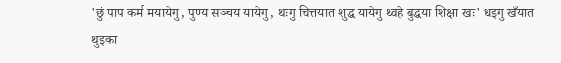'छुं पाप कर्म मयायेगु, पुण्य सञ्चय यायेगु, थःगु चित्तयात शुद्ध यायेगु थ्वहे बुद्धया शिक्षा खः' धइगु खँयात थुइका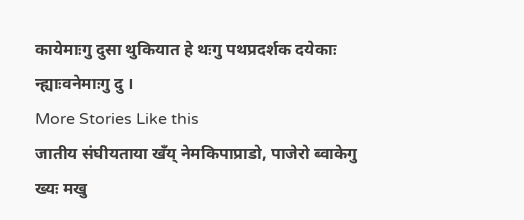कायेमाःगु दुसा थुकियात हे थःगु पथप्रदर्शक दयेकाः न्ह्याःवनेमाःगु दु ।
More Stories Like this
जातीय संघीयताया खँय् नेमकिपाप्राडो, पाजेरो ब्वाकेगु ख्यः मखु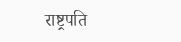राष्ट्रपति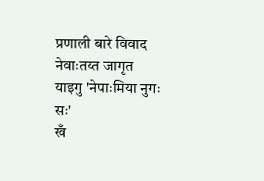प्रणाली बारे विवाद
नेवाःतय्त जागृत याइगु 'नेपाःमिया नुगः सः'
खँ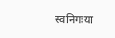स्वनिगःया